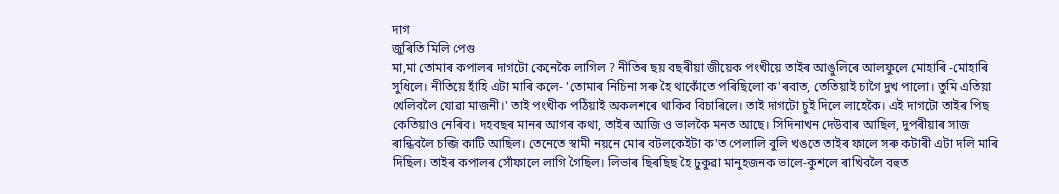দাগ
জুৰিতি মিলি পেগু
মা,মা তোমাৰ কপালৰ দাগটো কেনেকৈ লাগিল ? নীতিৰ ছয় বছৰীয়া জীয়েক পংখীয়ে তাইৰ আঙুলিৰে আলফুলে মোহাৰি -মোহাৰি সুধিলে। নীতিয়ে হাঁহি এটা মাৰি কলে- 'তোমাৰ নিচিনা সৰু হৈ থাকোঁতে পৰিছিলো ক'ৰবাত, তেতিয়াই চাগৈ দুখ পালো। তুমি এতিয়া খেলিবলৈ যোৱা মাজনী।' তাই পংখীক পঠিয়াই অকলশৰে থাকিব বিচাৰিলে। তাই দাগটো চুই দিলে লাহেকৈ। এই দাগটো তাইৰ পিছ কেতিয়াও নেৰিব। দহবছৰ মানৰ আগৰ কথা, তাইৰ আজি ও ভালকৈ মনত আছে। সিদিনাখন দেউবাৰ আছিল, দুপৰীয়াৰ সাজ ৰান্ধিবলৈ চব্জি কাটি আছিল। তেনেতে স্বামী নয়নে মোৰ বটলকেইটা ক'ত পেলালি বুলি খঙতে তাইৰ ফালে সৰু কটাৰী এটা দলি মাৰি দিছিল। তাইৰ কপালৰ সোঁফালে লাগি গৈছিল। লিভাৰ ছিৰছিছ হৈ ঢুকুৱা মানুহজনক ভালে-কুশলে ৰাখিবলৈ বহুত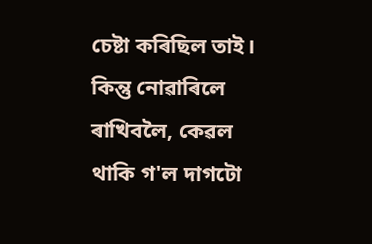চেষ্টা কৰিছিল তাই। কিন্তু নোৱাৰিলে ৰাখিবলৈ, কেৱল থাকি গ'ল দাগটো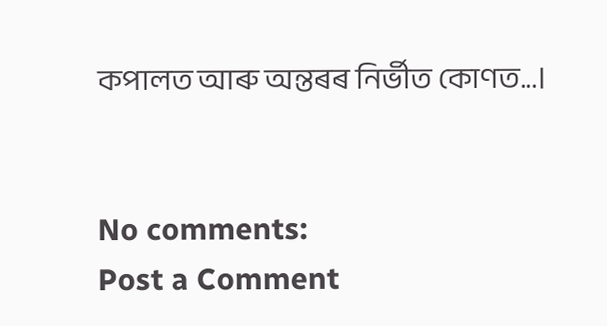কপালত আৰু অন্তৰৰ নিৰ্ভীত কোণত...।


No comments:
Post a Comment